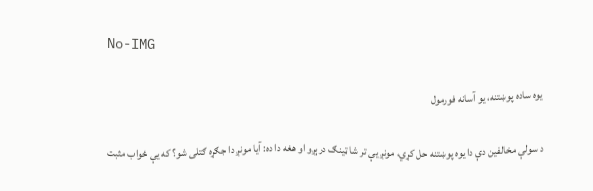No-IMG

یوه ساده پوښتنه، یو آسانه فورمول

د سولې مخالفین دې دا یوه پوښتنه حل کړي، مونږ یې تر شا ټینګ درېږو او هغه دا ده: آیا مونږ دا جګړه ګتلی شو؟ که یې ځواب مثبت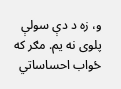و، زه د دې سولې پلوی نه یم. مګر که ځواب احساساتي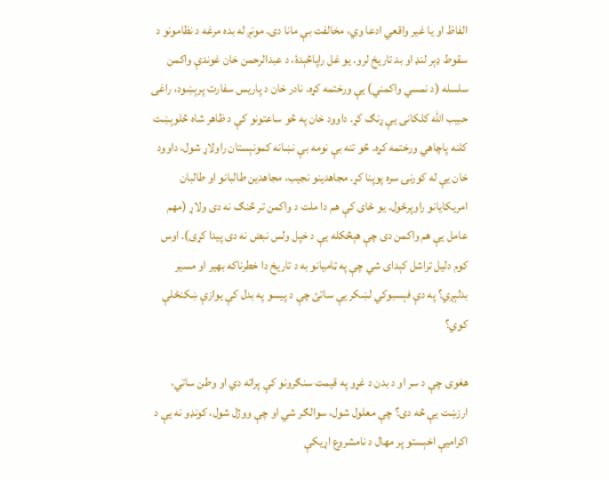الفاظ او یا غیر واقعي ادعا وي، مخالفت بې مانا دی. مونږ له بده مرغه د نظامونو د سقوط ډېر لنډ او بد تاریخ لرو. یو غل راپاڅېدۀ، د عبدالرحمن خان غوندې واکمن سلسله (د نمسي واکمني) یې ورختمه کړه. نادر خان د پاریس سفارت پرېښود، راغی حبیب الله کلکانی یې ړنګ کړ. داوود خان په څو ساعتونو کې د ظاهر شاه څلوېښت کلنه پاچاهي ورختمه کړه. څو تنه بې نومه بې نښانه کمونېستان راولاړ شول، داوود خان یې له کورنۍ سره پوپنا کړ. مجاهدینو نجیب، مجاهدین طالبانو او طالبان امریکایانو راوپرځول. یو ځای کې هم دا ملت د واکمن تر څنګ نه دی ولاړ (مهم عامل یې هم واکمن دی چې هېڅکله یې د خپل ولس نبض نه دی پیدا کړی). اوس کوم دلیل تراشل کېدای شي چې په ټامیانو به د تاریخ دا خطرناکه بهیر او مسیر بدلېږي؟ په دې فېسبوکي لښکر یې ساتئ چې د پیسو په بدل کې یوازې ښکنځلې کوي؟

هغوی چې د سر او د بدن د غړو په قیمت سنګرونو کې پراته دي او وطن ساتي، ارزښت یې څه دی؟ چې معلول شول، سوالګر شي او چې ووژل شول، کونډو نه یې د اکرامیې اخېستو پر مهال د نامشروع اړیکې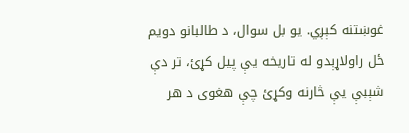غوښتنه کېږي. یو بل سوال، د طالبانو دویم ځل راولاړېدو له تاریخه یې پیل کړئ، تر دې شېبې یې څارنه وکړئ چې هغوی د هر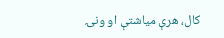کال، هرې میاشتې او ونۍ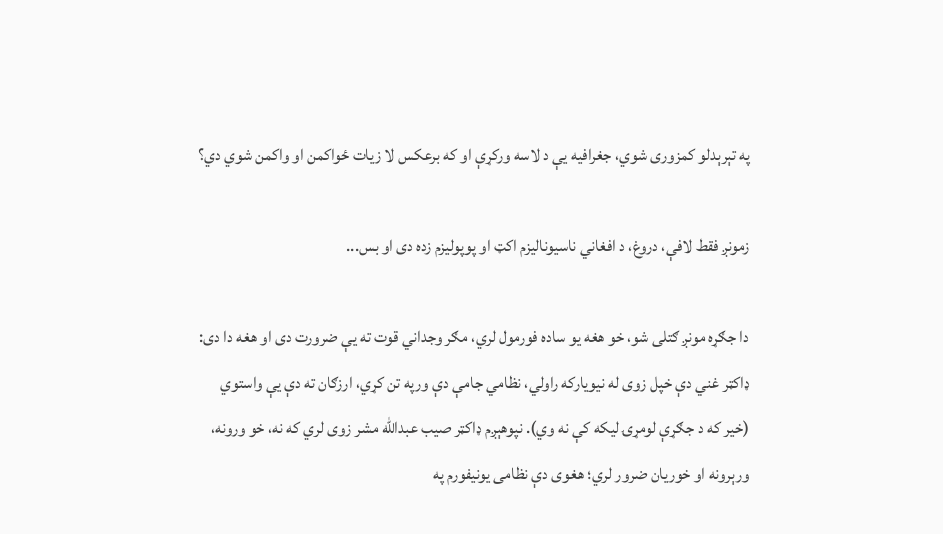په تېرېدلو کمزوری شوي، جغرافیه یې د لاسه ورکړې او که برعکس لا زیات ځواکمن او واکمن شوي دي؟

زمونږ فقط لافې، دروغ، د افغاني ناسیونالیزم اکټ او پوپولیزم زده دی او بس...

دا جګړه مونږ ګتلی شو، خو هغه یو ساده فورمول لري، مګر وجداني قوت ته یې ضرورت دی او هغه دا دی: ډاکټر غني دې خپل زوی له نیویارکه راولي، نظامي جامې دې ورپه تن کړي، ارزګان ته دې یې واستوي (خیر که د جګړې لومړۍ لیکه کې نه وي). نپوهېږم ډاکټر صیب عبدالله مشر زوی لري که نه، خو ورونه، ورېرونه او خوریان ضرور لري؛ هغوی دې نظامی یونیفورم په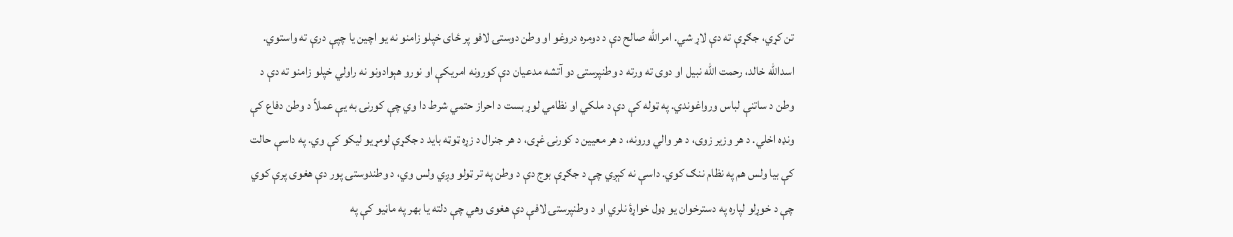تن کړي، جګړې ته دې لاړ شي. امرالله صالح دې د دومره دروغو او وطن دوستۍ لافو پر ځای خپلو زامنو نه یو اچین یا چپې درې ته واستوي. اسدالله خالد، رحمت الله نبیل او دوی ته ورته د وطنپرستۍ دو آتشه مدعیان دې کورونه امریکې او نورو هېوادونو نه راولي خپلو زامنو ته دې د وطن د ساتنې لباس ورواغوندي. په ټوله کې دې د ملکي او نظامي لوړ بست د احراز حتمي شرط دا وي چې کورنۍ به یې عملاً د وطن دفاع کې ونډه اخلي. د هر وزیر زوی، د هر والي ورونه، د هر معیین د کورنۍ غړی، د هر جنرال د زړه ټوټه باید د جګړې لومړیو لیکو کې وي. په داسې حالت کې بیا ولس هم په نظام ننګ کوي. داسې نه کېږي چې د جګړې بوج دې د وطن په تر ټولو وږي ولس وي، د وطندوستۍ پور دې هغوی پرې کوي چې د خوړلو لپاره په دسترخوان یو ډول خواړۀ نلري او د وطنپرستۍ لافې دې هغوی وهي چې دلته یا بهر په ماڼیو کې په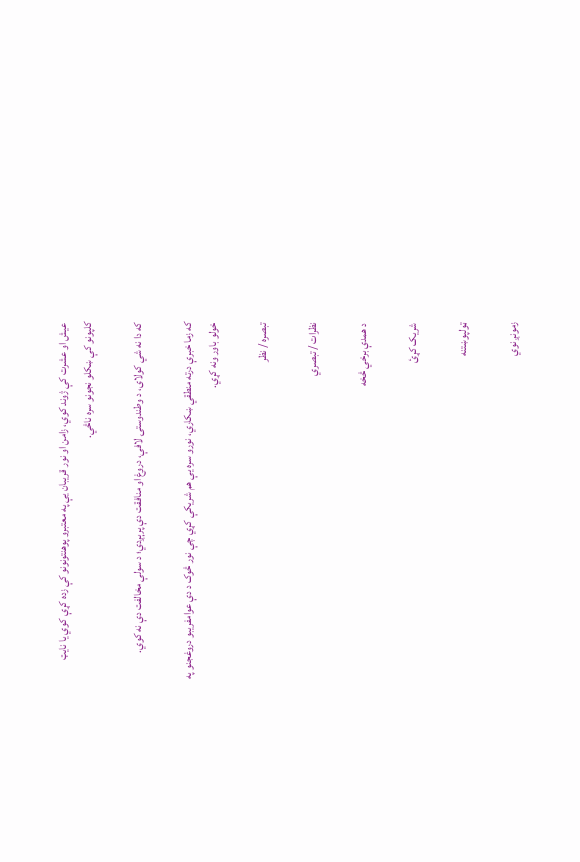عیش او عشرت کې ژوند کوي، زامن او نور قریبان یې په معتبرو پوهنتونونو کې زده کړې کوي یا نایټ کلپونو کې ښکلو نجونو سره ناڅي.

که دا نه شي کولای، د وطندوستۍ لافې، دروغ او منافقت دې پرېږدي؛ د سولې مخالفت دې نه کوي.

که زما خبرې درته منطقي ښکاري، نورو سره یې هم شریکې کړي چې نور څوک د دې عوامفریبو دروغجنو په خولو باور ونه کړي.

تبصره / نظر

نظرات / تبصري

د همدې برخي څخه

شریک کړئ

ټولپوښتنه

زمونږ نوي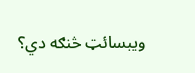ویبسائټ څنګه دي؟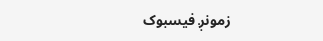زمونږ فيسبوک